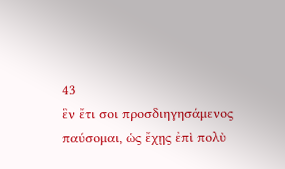43
ἓν ἔτι σοι προσδιηγησάμενος παύσομαι, ὡς ἔχῃς ἐπὶ πολὺ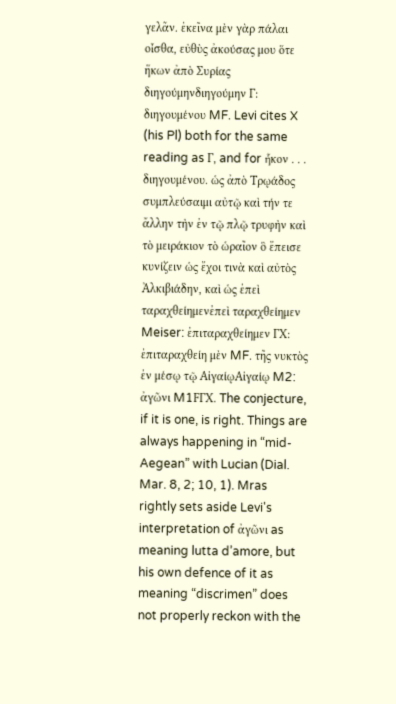γελᾶν. ἐκεῖνα μὲν γὰρ πάλαι οἶσθα, εὐθὺς ἀκούσας μου ὅτε ἥκων ἀπὸ Συρίας διηγούμηνδιηγούμην Γ: διηγουμένου MF. Levi cites X (his Pl) both for the same reading as Γ, and for ἧκον . . . διηγουμένου. ὡς ἀπὸ Τρῳάδος συμπλεύσαιμι αὐτῷ καὶ τήν τε ἄλλην τὴν ἐν τῷ πλῷ τρυφὴν καὶ τὸ μειράκιον τὸ ὡραῖον ὃ ἔπεισε κυνίζειν ὡς ἔχοι τινὰ καὶ αὐτὸς Ἀλκιβιάδην, καὶ ὡς ἐπεὶ ταραχθείημενἐπεὶ ταραχθείημεν Meiser: ἐπιταραχθείημεν ΓΧ: ἐπιταραχθείη μὲν MF. τῆς νυκτὸς ἐν μέσῳ τῷ ΑἰγαίῳΑἰγαίῳ M2: ἀγῶνι M1FΓΧ. The conjecture, if it is one, is right. Things are always happening in “mid-Aegean” with Lucian (Dial. Mar. 8, 2; 10, 1). Mras rightly sets aside Levi's interpretation of ἀγῶνι as meaning lutta d’amore, but his own defence of it as meaning “discrimen” does not properly reckon with the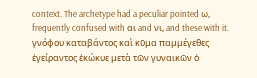context. The archetype had a peculiar pointed ω, frequently confused with αι and νι, and these with it. γνόφου καταβάντος καὶ κῦμα παμμέγεθες ἐγείραντος ἐκώκυε μετὰ τῶν γυναικῶν ὁ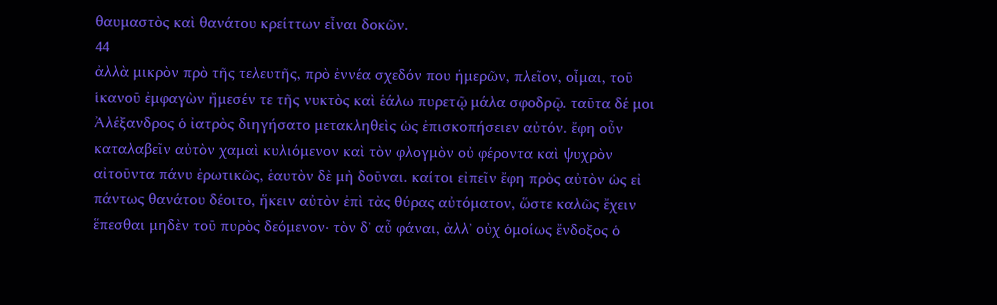θαυμαστὸς καὶ θανάτου κρείττων εἶναι δοκῶν.
44
ἀλλὰ μικρὸν πρὸ τῆς τελευτῆς, πρὸ ἐννέα σχεδόν που ἡμερῶν, πλεῖον, οἶμαι, τοῦ ἱκανοῦ ἐμφαγὼν ἤμεσέν τε τῆς νυκτὸς καὶ ἑάλω πυρετῷ μάλα σφοδρῷ. ταῦτα δέ μοι Ἀλέξανδρος ὁ ἰατρὸς διηγήσατο μετακληθεὶς ὡς ἐπισκοπήσειεν αὐτόν. ἔφη οὖν καταλαβεῖν αὐτὸν χαμαὶ κυλιόμενον καὶ τὸν φλογμὸν οὐ φέροντα καὶ ψυχρὸν αἰτοῦντα πάνυ ἐρωτικῶς, ἑαυτὸν δὲ μὴ δοῦναι. καίτοι εἰπεῖν ἔφη πρὸς αὐτὸν ὡς εἰ πάντως θανάτου δέοιτο, ἥκειν αὐτὸν ἐπὶ τὰς θύρας αὐτόματον, ὥστε καλῶς ἔχειν ἕπεσθαι μηδὲν τοῦ πυρὸς δεόμενον· τὸν δʼ αὖ φάναι, ἀλλʼ οὐχ ὁμοίως ἔνδοξος ὁ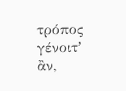τρόπος γένοιτʼ ἂν,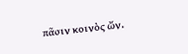πᾶσιν κοινὸς ὤν.